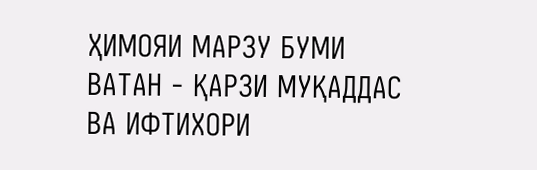ҲИМОЯИ МАРЗУ БУМИ ВАТАН - ҚАРЗИ МУҚАДДАС ВА ИФТИХОРИ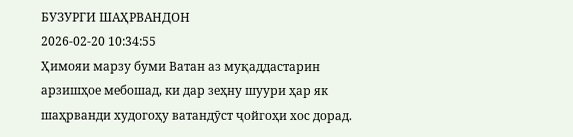БУЗУРГИ ШАҲРВАНДОН
2026-02-20 10:34:55
Ҳимояи марзу буми Ватан аз муқаддастарин арзишҳое мебошад, ки дар зеҳну шуури ҳар як шаҳрванди худогоҳу ватандӯст ҷойгоҳи хос дорад.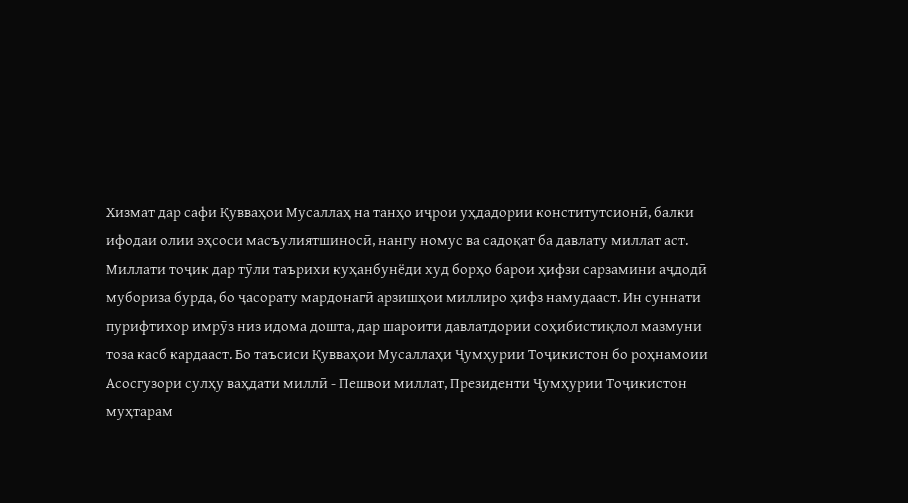Хизмат дар сафи Қувваҳои Мусаллаҳ на танҳо иҷрои уҳдадории конститутсионӣ, балки ифодаи олии эҳсоси масъулиятшиносӣ, нангу номус ва садоқат ба давлату миллат аст. Миллати тоҷик дар тӯли таърихи куҳанбунёди худ борҳо барои ҳифзи сарзамини аҷдодӣ мубориза бурда, бо ҷасорату мардонагӣ арзишҳои миллиро ҳифз намудааст. Ин суннати пурифтихор имрӯз низ идома дошта, дар шароити давлатдории соҳибистиқлол мазмуни тоза касб кардааст. Бо таъсиси Қувваҳои Мусаллаҳи Ҷумҳурии Тоҷикистон бо роҳнамоии Асосгузори сулҳу ваҳдати миллӣ - Пешвои миллат, Президенти Ҷумҳурии Тоҷикистон муҳтарам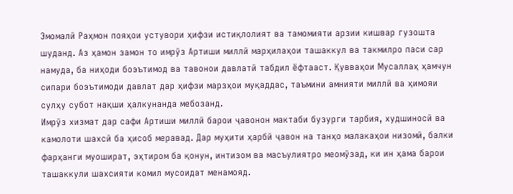Эмомалӣ Раҳмон пояҳои устувори ҳифзи истиқлолият ва тамомияти арзии кишвар гузошта шуданд. Аз ҳамон замон то имрӯз Артиши миллӣ марҳилаҳои ташаккул ва такмилро паси сар намуда, ба ниҳоди боэътимод ва тавонои давлатӣ табдил ёфтааст. Қувваҳои Мусаллаҳ ҳамчун сипари боэътимоди давлат дар ҳифзи марзҳои муқаддас, таъмини амнияти миллӣ ва ҳимояи сулҳу субот нақши ҳалкунанда мебозанд.
Имрӯз хизмат дар сафи Артиши миллӣ барои ҷавонон мактаби бузурги тарбия, худшиносӣ ва камолоти шахсӣ ба ҳисоб меравад. Дар муҳити ҳарбӣ ҷавон на танҳо малакаҳои низомӣ, балки фарҳанги муошират, эҳтиром ба қонун, интизом ва масъулиятро меомӯзад, ки ин ҳама барои ташаккули шахсияти комил мусоидат менамояд.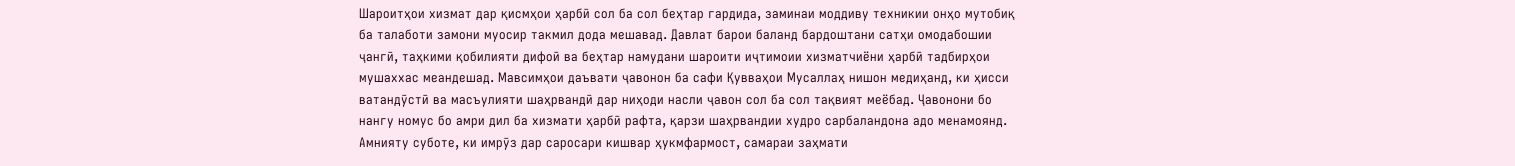Шароитҳои хизмат дар қисмҳои ҳарбӣ сол ба сол беҳтар гардида, заминаи моддиву техникии онҳо мутобиқ ба талаботи замони муосир такмил дода мешавад. Давлат барои баланд бардоштани сатҳи омодабошии ҷангӣ, таҳкими қобилияти дифоӣ ва беҳтар намудани шароити иҷтимоии хизматчиёни ҳарбӣ тадбирҳои мушаххас меандешад. Мавсимҳои даъвати ҷавонон ба сафи Қувваҳои Мусаллаҳ нишон медиҳанд, ки ҳисси ватандӯстӣ ва масъулияти шаҳрвандӣ дар ниҳоди насли ҷавон сол ба сол тақвият меёбад. Ҷавонони бо нангу номус бо амри дил ба хизмати ҳарбӣ рафта, қарзи шаҳрвандии худро сарбаландона адо менамоянд.
Амнияту суботе, ки имрӯз дар саросари кишвар ҳукмфармост, самараи заҳмати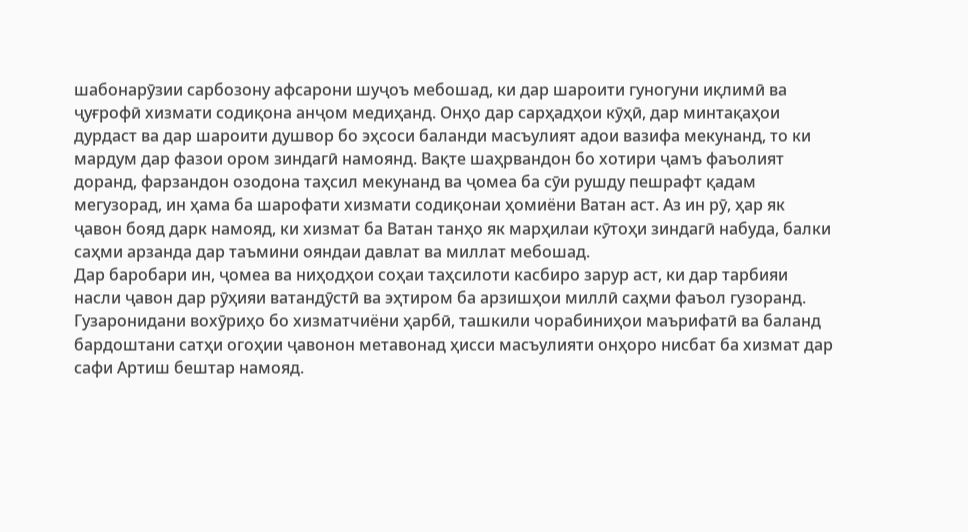шабонарӯзии сарбозону афсарони шуҷоъ мебошад, ки дар шароити гуногуни иқлимӣ ва ҷуғрофӣ хизмати содиқона анҷом медиҳанд. Онҳо дар сарҳадҳои кӯҳӣ, дар минтақаҳои дурдаст ва дар шароити душвор бо эҳсоси баланди масъулият адои вазифа мекунанд, то ки мардум дар фазои ором зиндагӣ намоянд. Вақте шаҳрвандон бо хотири ҷамъ фаъолият доранд, фарзандон озодона таҳсил мекунанд ва ҷомеа ба сӯи рушду пешрафт қадам мегузорад, ин ҳама ба шарофати хизмати содиқонаи ҳомиёни Ватан аст. Аз ин рӯ, ҳар як ҷавон бояд дарк намояд, ки хизмат ба Ватан танҳо як марҳилаи кӯтоҳи зиндагӣ набуда, балки саҳми арзанда дар таъмини ояндаи давлат ва миллат мебошад.
Дар баробари ин, ҷомеа ва ниҳодҳои соҳаи таҳсилоти касбиро зарур аст, ки дар тарбияи насли ҷавон дар рӯҳияи ватандӯстӣ ва эҳтиром ба арзишҳои миллӣ саҳми фаъол гузоранд. Гузаронидани вохӯриҳо бо хизматчиёни ҳарбӣ, ташкили чорабиниҳои маърифатӣ ва баланд бардоштани сатҳи огоҳии ҷавонон метавонад ҳисси масъулияти онҳоро нисбат ба хизмат дар сафи Артиш бештар намояд.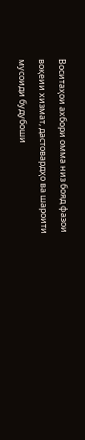Воситаҳои ахбори омма низ бояд фазои воқеии хизмат, дастовардҳо ва шароити мусоиди будубоши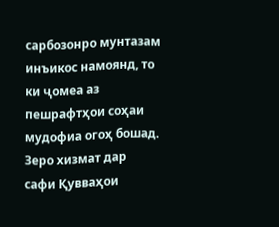сарбозонро мунтазам инъикос намоянд, то ки ҷомеа аз пешрафтҳои соҳаи мудофиа огоҳ бошад. Зеро хизмат дар сафи Қувваҳои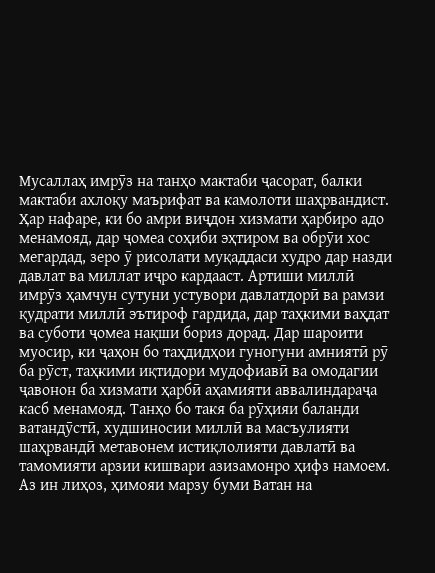Мусаллаҳ имрӯз на танҳо мактаби ҷасорат, балки мактаби ахлоқу маърифат ва камолоти шаҳрвандист.
Ҳар нафаре, ки бо амри виҷдон хизмати ҳарбиро адо менамояд, дар ҷомеа соҳиби эҳтиром ва обрӯи хос мегардад, зеро ӯ рисолати муқаддаси худро дар назди давлат ва миллат иҷро кардааст. Артиши миллӣ имрӯз ҳамчун сутуни устувори давлатдорӣ ва рамзи қудрати миллӣ эътироф гардида, дар таҳкими ваҳдат ва суботи ҷомеа нақши бориз дорад. Дар шароити муосир, ки ҷаҳон бо таҳдидҳои гуногуни амниятӣ рӯ ба рӯст, таҳкими иқтидори мудофиавӣ ва омодагии ҷавонон ба хизмати ҳарбӣ аҳамияти аввалиндараҷа касб менамояд. Танҳо бо такя ба рӯҳияи баланди ватандӯстӣ, худшиносии миллӣ ва масъулияти шаҳрвандӣ метавонем истиқлолияти давлатӣ ва тамомияти арзии кишвари азизамонро ҳифз намоем. Аз ин лиҳоз, ҳимояи марзу буми Ватан на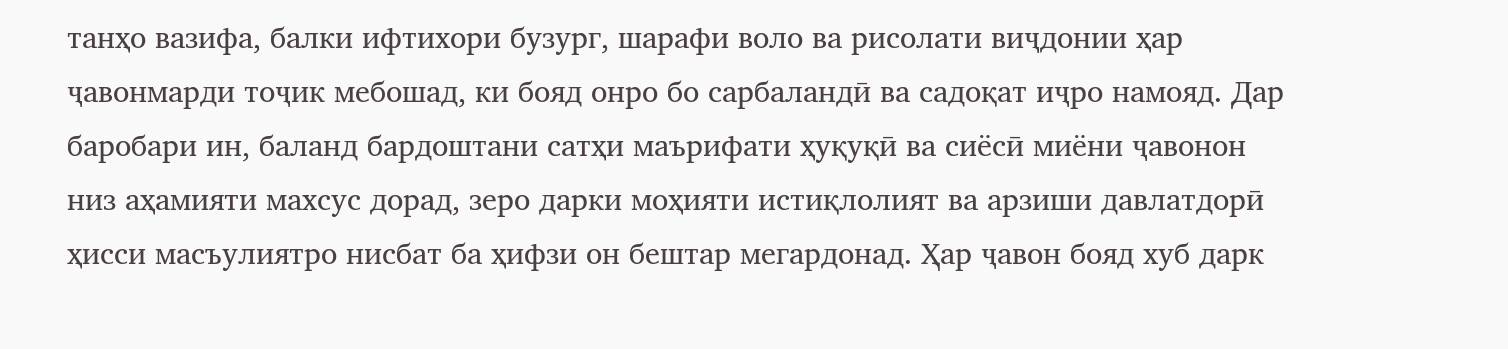танҳо вазифа, балки ифтихори бузург, шарафи воло ва рисолати виҷдонии ҳар ҷавонмарди тоҷик мебошад, ки бояд онро бо сарбаландӣ ва садоқат иҷро намояд. Дар баробари ин, баланд бардоштани сатҳи маърифати ҳуқуқӣ ва сиёсӣ миёни ҷавонон низ аҳамияти махсус дорад, зеро дарки моҳияти истиқлолият ва арзиши давлатдорӣ ҳисси масъулиятро нисбат ба ҳифзи он бештар мегардонад. Ҳар ҷавон бояд хуб дарк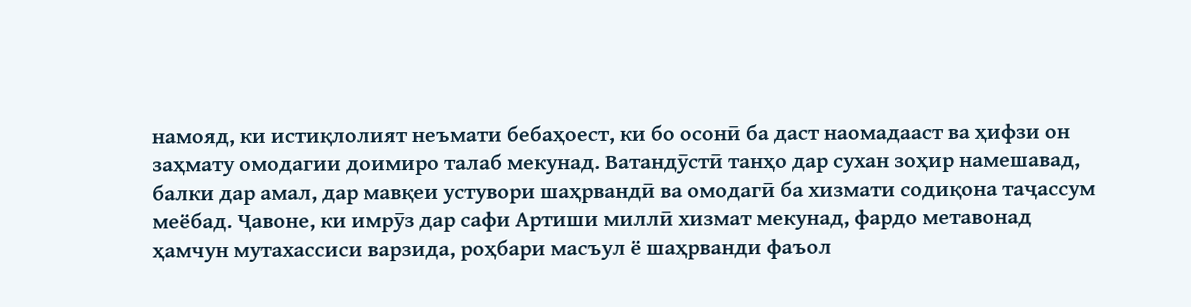намояд, ки истиқлолият неъмати бебаҳоест, ки бо осонӣ ба даст наомадааст ва ҳифзи он заҳмату омодагии доимиро талаб мекунад. Ватандӯстӣ танҳо дар сухан зоҳир намешавад, балки дар амал, дар мавқеи устувори шаҳрвандӣ ва омодагӣ ба хизмати содиқона таҷассум меёбад. Ҷавоне, ки имрӯз дар сафи Артиши миллӣ хизмат мекунад, фардо метавонад ҳамчун мутахассиси варзида, роҳбари масъул ё шаҳрванди фаъол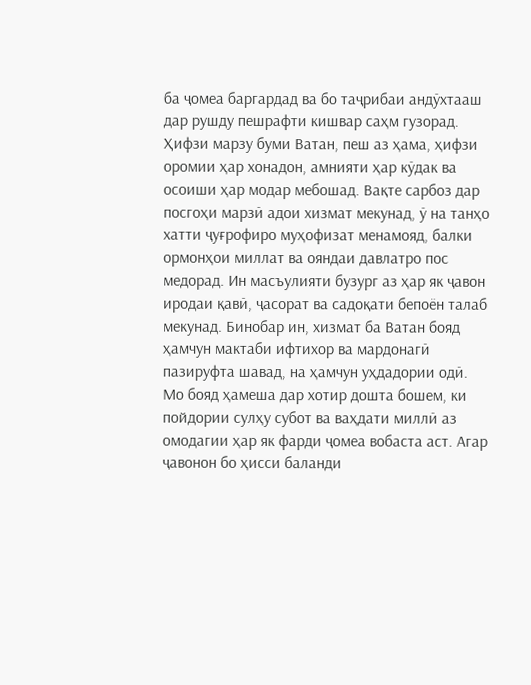ба ҷомеа баргардад ва бо таҷрибаи андӯхтааш дар рушду пешрафти кишвар саҳм гузорад.
Ҳифзи марзу буми Ватан, пеш аз ҳама, ҳифзи оромии ҳар хонадон, амнияти ҳар кӯдак ва осоиши ҳар модар мебошад. Вақте сарбоз дар посгоҳи марзӣ адои хизмат мекунад, ӯ на танҳо хатти ҷуғрофиро муҳофизат менамояд, балки ормонҳои миллат ва ояндаи давлатро пос медорад. Ин масъулияти бузург аз ҳар як ҷавон иродаи қавӣ, ҷасорат ва садоқати бепоён талаб мекунад. Бинобар ин, хизмат ба Ватан бояд ҳамчун мактаби ифтихор ва мардонагӣ пазируфта шавад, на ҳамчун уҳдадории одӣ.
Мо бояд ҳамеша дар хотир дошта бошем, ки пойдории сулҳу субот ва ваҳдати миллӣ аз омодагии ҳар як фарди ҷомеа вобаста аст. Агар ҷавонон бо ҳисси баланди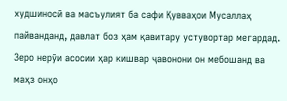худшиносӣ ва масъулият ба сафи Қувваҳои Мусаллаҳ пайванданд, давлат боз ҳам қавитару устувортар мегардад. Зеро нерӯи асосии ҳар кишвар ҷавонони он мебошанд ва маҳз онҳо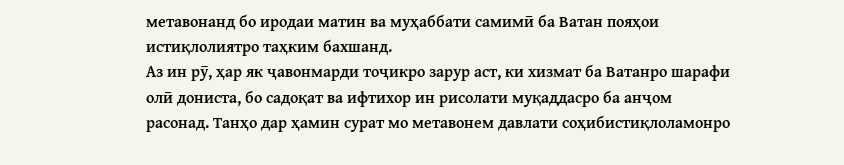метавонанд бо иродаи матин ва муҳаббати самимӣ ба Ватан пояҳои истиқлолиятро таҳким бахшанд.
Аз ин рӯ, ҳар як ҷавонмарди тоҷикро зарур аст, ки хизмат ба Ватанро шарафи олӣ дониста, бо садоқат ва ифтихор ин рисолати муқаддасро ба анҷом расонад. Танҳо дар ҳамин сурат мо метавонем давлати соҳибистиқлоламонро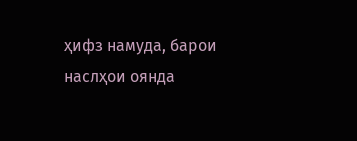ҳифз намуда, барои наслҳои оянда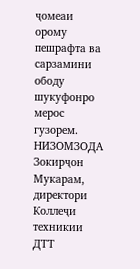ҷомеаи орому пешрафта ва сарзамини ободу шукуфонро мерос гузорем.
НИЗОМЗОДА Зокирҷон Мукарам,
директори Коллеҷи техникии ДТТ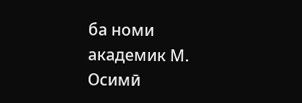ба номи академик М. Осимӣ